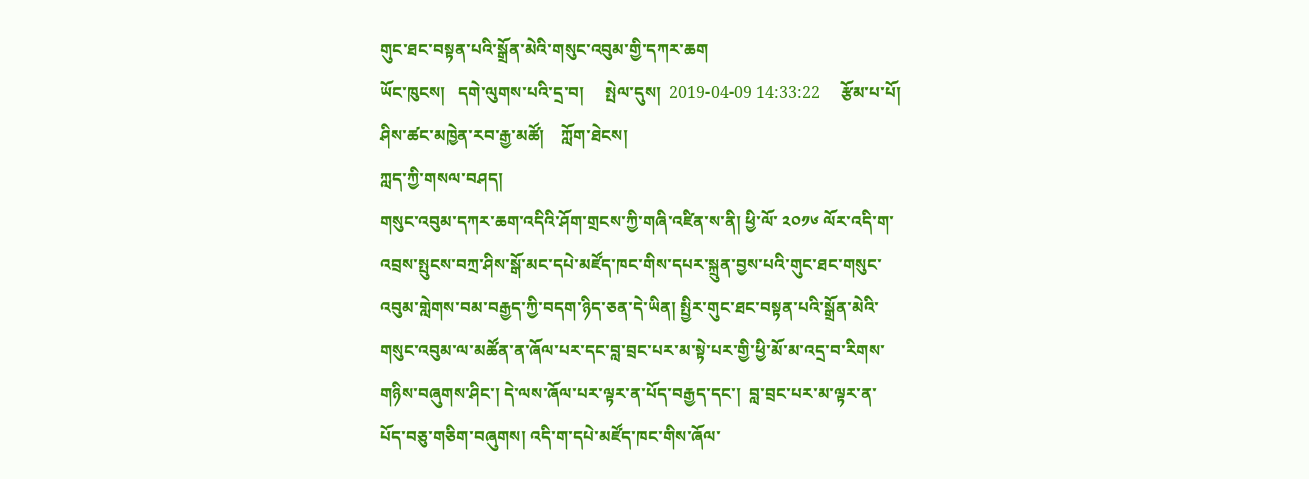གུང་ཐང་བསྟན་པའི་སྒྲོན་མེའི་གསུང་འབུམ་གྱི་དཀར་ཆག
ཡོང་ཁུངས།   དགེ་ལུགས་པའི་དྲ་བ།     སྤེལ་དུས།  2019-04-09 14:33:22     རྩོམ་པ་པོ།   ཤིས་ཚང་མཁྱེན་རབ་རྒྱ་མཚོ།    ཀློག་ཐེངས།
ཀླད་ཀྱི་གསལ་བཤད།
གསུང་འབུམ་དཀར་ཆག་འདིའི་ཤོག་གྲངས་ཀྱི་གཞི་འཛིན་ས་ནི། ཕྱི་ལོ་ ༢༠༡༦ ལོར་འདི་ག་འབྲས་སྤུངས་བཀྲ་ཤིས་སྒོ་མང་དཔེ་མཛོད་ཁང་གིས་དཔར་སྐྲུན་བྱས་པའི་གུང་ཐང་གསུང་འབུམ་གླེགས་བམ་བརྒྱད་ཀྱི་བདག་ཉིད་ཅན་དེ་ཡིན། སྤྱིར་གུང་ཐང་བསྟན་པའི་སྒྲོན་མེའི་གསུང་འབུམ་ལ་མཚོན་ན་ཞོལ་པར་དང་བླ་བྲང་པར་མ་སྟེ་པར་གྱི་ཕྱི་མོ་མ་འདྲ་བ་རིགས་གཉིས་བཞུགས་ཤིང་། དེ་ལས་ཞོལ་པར་ལྟར་ན་པོད་བརྒྱད་དང་།  བླ་བྲང་པར་མ་ལྟར་ན་པོད་བཅུ་གཅིག་བཞུགས། འདི་ག་དཔེ་མཛོད་ཁང་གིས་ཞོལ་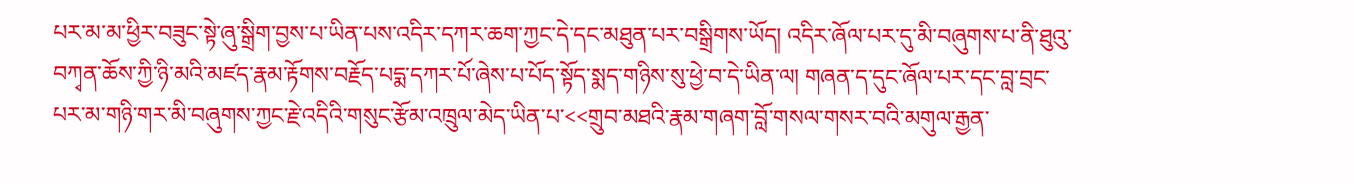པར་མ་མ་ཕྱིར་བཟུང་སྟེ་ཞུ་སྒྲིག་བྱས་པ་ཡིན་པས་འདིར་དཀར་ཆག་ཀྱང་དེ་དང་མཐུན་པར་བསྒྲིགས་ཡོད། འདིར་ཞོལ་པར་དུ་མི་བཞུགས་པ་ནི་ཐུའུ་བཀྭན་ཆོས་ཀྱི་ཉི་མའི་མཛད་རྣམ་རྟོགས་བརྗོད་པདྨ་དཀར་པོ་ཞེས་པ་པོད་སྟོད་སྨད་གཉིས་སུ་ཕྱེ་བ་དེ་ཡིན་ལ། གཞན་ད་དུང་ཞོལ་པར་དང་བླ་བྲང་པར་མ་གཉི་གར་མི་བཞུགས་ཀྱང་རྗེ་འདིའི་གསུང་རྩོམ་འཁྲུལ་མེད་ཡིན་པ་<<གྲུབ་མཐའི་རྣམ་གཞག་བློ་གསལ་གསར་བའི་མགུལ་རྒྱན་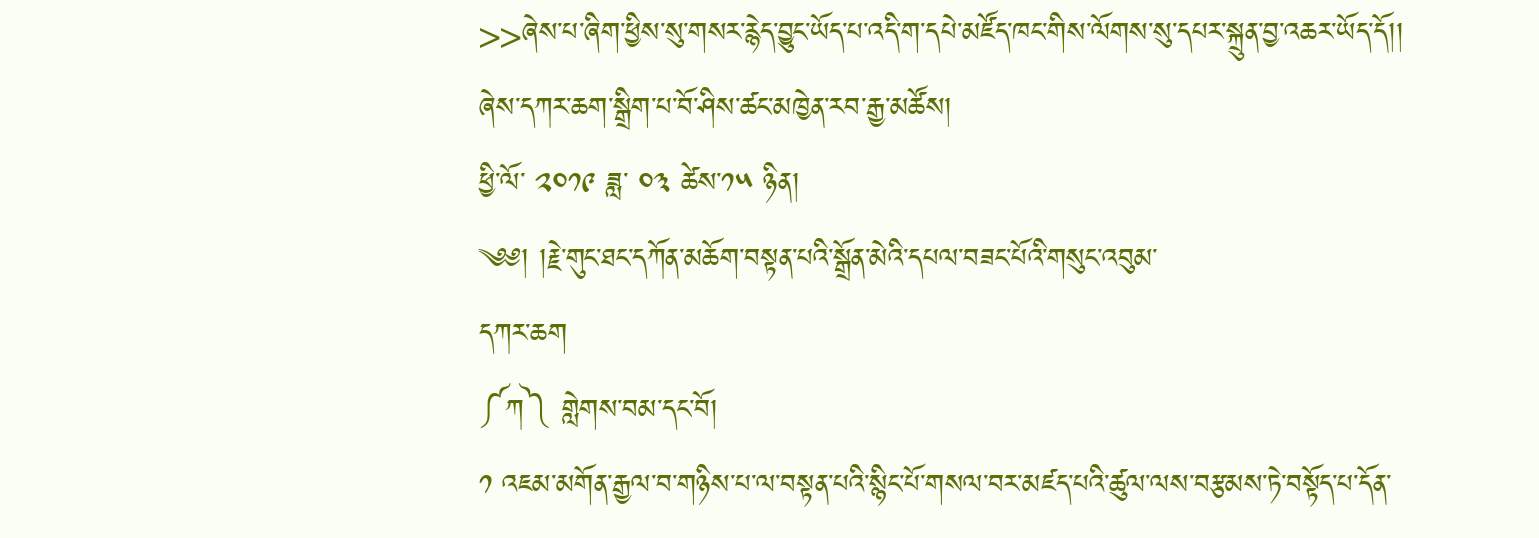>>ཞེས་པ་ཞིག་ཕྱིས་སུ་གསར་རྙེད་བྱུང་ཡོད་པ་འདི་ག་དཔེ་མཛོད་ཁང་གིས་ལོགས་སུ་དཔར་སྐྲུན་བྱ་འཆར་ཡོད་དོ།།
ཞེས་དཀར་ཆག་སྒྲིག་པ་བོ་ཤིས་ཚང་མཁྱེན་རབ་རྒྱ་མཚོས།
ཕྱི་ལོ་ ༢༠༡༩ ཟླ་ ༠༣ ཚེས་༡༥ ཉིན།
༄༅། །རྗེ་གུང་ཐང་དཀོན་མཆོག་བསྟན་པའི་སྒྲོན་མེའི་དཔལ་བཟང་པོའི་གསུང་འབུམ་
དཀར་ཆག
༼ཀ༽ གླེགས་བམ་དང་བོ།
༡ འཇམ་མགོན་རྒྱལ་བ་གཉིས་པ་ལ་བསྟན་པའི་སྙིང་པོ་གསལ་བར་མཛད་པའི་ཚུལ་ལས་བརྩམས་ཏེ་བསྟོད་པ་དོན་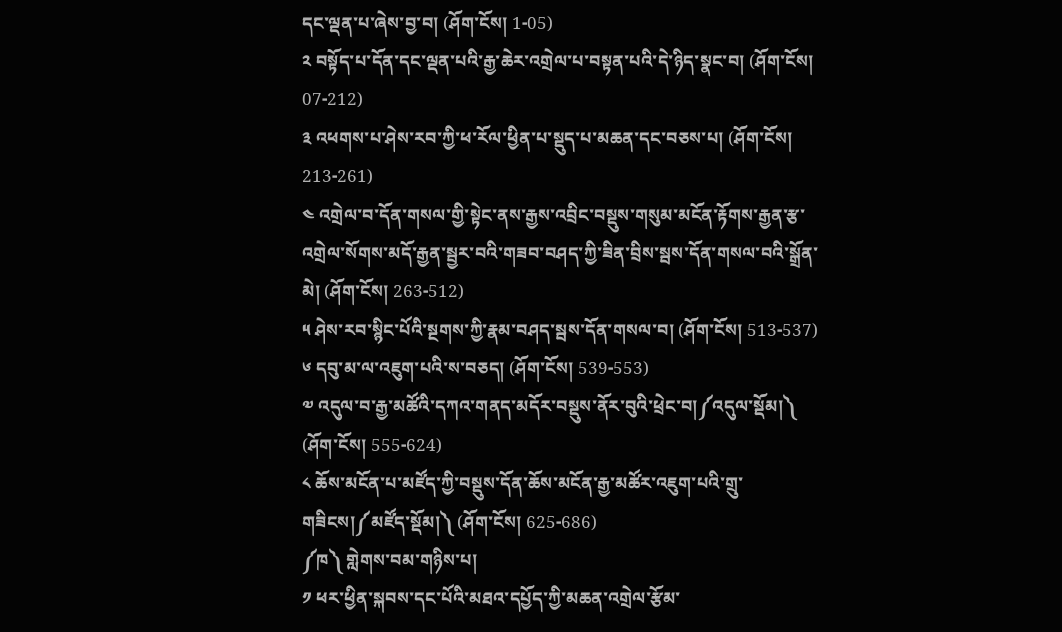དང་ལྡན་པ་ཞེས་བྱ་བ། (ཤོག་ངོས། 1-05)
༢ བསྟོད་པ་དོན་དང་ལྡན་པའི་རྒྱ་ཆེར་འགྲེལ་པ་བསྟན་པའི་དེ་ཉིད་སྣང་བ། (ཤོག་ངོས། 07-212)
༣ འཕགས་པ་ཤེས་རབ་ཀྱི་ཕ་རོལ་ཕྱིན་པ་སྡུད་པ་མཆན་དང་བཅས་པ། (ཤོག་ངོས། 213-261)
༤ འགྲེལ་བ་དོན་གསལ་གྱི་སྟེང་ནས་རྒྱས་འབྲིང་བསྡུས་གསུམ་མངོན་རྟོགས་རྒྱན་རྩ་འགྲེལ་སོགས་མདོ་རྒྱན་སྦྱར་བའི་གཟབ་བཤད་ཀྱི་ཟིན་བྲིས་སྦས་དོན་གསལ་བའི་སྒྲོན་མེ། (ཤོག་ངོས། 263-512)
༥ ཤེས་རབ་སྙིང་པོའི་སྔགས་ཀྱི་རྣམ་བཤད་སྦས་དོན་གསལ་བ། (ཤོག་ངོས། 513-537)
༦ དབུ་མ་ལ་འཇུག་པའི་ས་བཅད། (ཤོག་ངོས། 539-553)
༧ འདུལ་བ་རྒྱ་མཚོའི་དཀའ་གནད་མདོར་བསྡུས་ནོར་བུའི་ཕྲེང་བ།༼འདུལ་སྡོམ།༽ (ཤོག་ངོས། 555-624)
༨ ཆོས་མངོན་པ་མཛོད་ཀྱི་བསྡུས་དོན་ཆོས་མངོན་རྒྱ་མཚོར་འཇུག་པའི་གྲུ་གཟིངས།༼མཛོད་སྡོམ།༽ (ཤོག་ངོས། 625-686)
༼ཁ༽ གླེགས་བམ་གཉིས་པ།
༡ ཕར་ཕྱིན་སྐབས་དང་པོའི་མཐའ་དཔྱོད་ཀྱི་མཆན་འགྲེལ་རྩོམ་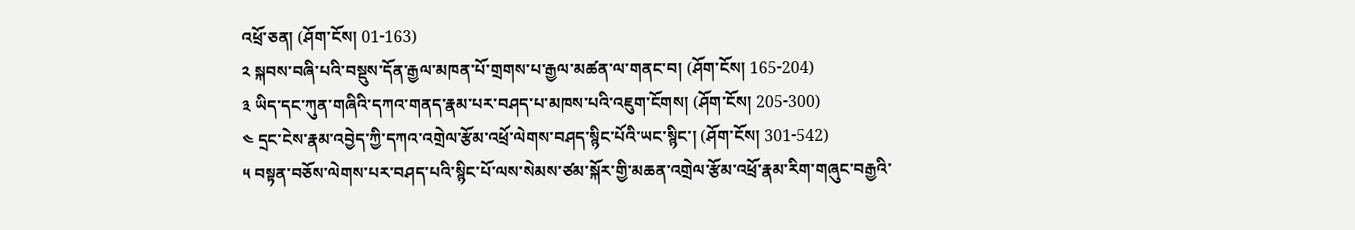འཕྲོ་ཅན། (ཤོག་ངོས། 01-163)
༢ སྐབས་བཞི་པའི་བསྡུས་དོན་རྒྱལ་མཁན་པོ་གྲགས་པ་རྒྱལ་མཚན་ལ་གནང་བ། (ཤོག་ངོས། 165-204)
༣ ཡིད་དང་ཀུན་གཞིའི་དཀའ་གནད་རྣམ་པར་བཤད་པ་མཁས་པའི་འཇུག་ངོགས། (ཤོག་ངོས། 205-300)
༤ དྲང་ངེས་རྣམ་འབྱེད་ཀྱི་དཀའ་འགྲེལ་རྩོམ་འཕྲོ་ལེགས་བཤད་སྙིང་པོའི་ཡང་སྙིང་། (ཤོག་ངོས། 301-542)
༥ བསྟན་བཅོས་ལེགས་པར་བཤད་པའི་སྙིང་པོ་ལས་སེམས་ཙམ་སྐོར་གྱི་མཆན་འགྲེལ་རྩོམ་འཕྲོ་རྣམ་རིག་གཞུང་བརྒྱའི་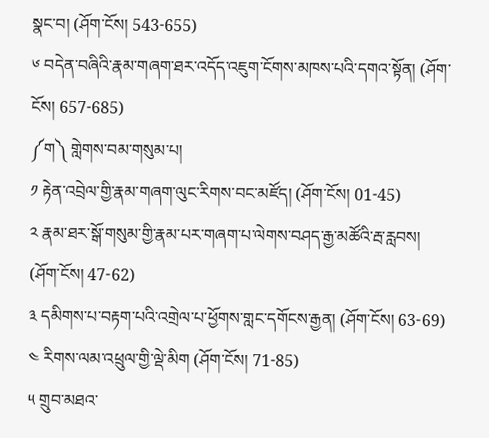སྣང་བ། (ཤོག་ངོས། 543-655)
༦ བདེན་བཞིའི་རྣམ་གཞག་ཐར་འདོད་འཇུག་ངོགས་མཁས་པའི་དགའ་སྟོན། (ཤོག་ངོས། 657-685)
༼ག༽ གླེགས་བམ་གསུམ་པ།
༡ རྟེན་འབྲེལ་གྱི་རྣམ་གཞག་ལུང་རིགས་བང་མཛོད། (ཤོག་ངོས། 01-45)
༢ རྣམ་ཐར་སྒོ་གསུམ་གྱི་རྣམ་པར་གཞག་པ་ལེགས་བཤད་རྒྱ་མཚོའི་རྦ་རླབས། (ཤོག་ངོས། 47-62)
༣ དམིགས་པ་བརྟག་པའི་འགྲེལ་པ་ཕྱོགས་གླང་དགོངས་རྒྱན། (ཤོག་ངོས། 63-69)
༤ རིགས་ལམ་འཕྲུལ་གྱི་ལྡེ་མིག (ཤོག་ངོས། 71-85)
༥ གྲུབ་མཐའ་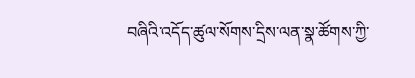བཞིའི་འདོད་ཚུལ་སོགས་དྲིས་ལན་སྣ་ཚོགས་ཀྱི་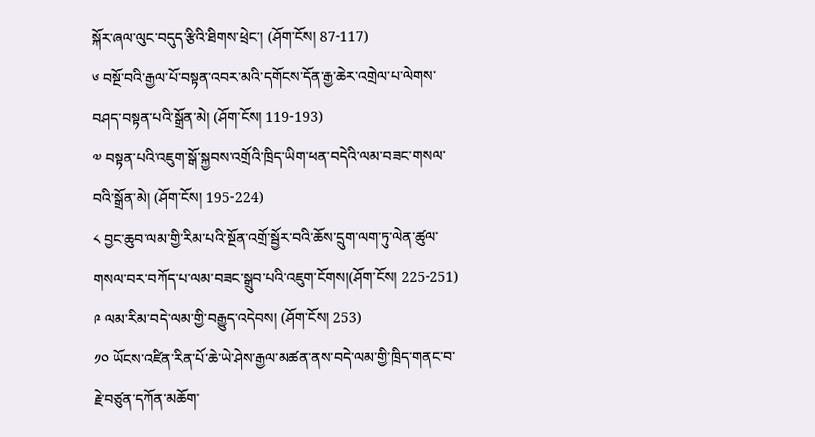སྐོར་ཞལ་ལུང་བདུད་རྩིའི་ཐིགས་ཕྲེང་། (ཤོག་ངོས། 87-117)
༦ བསྔོ་བའི་རྒྱལ་པོ་བསྟན་འབར་མའི་དགོངས་དོན་རྒྱ་ཆེར་འགྲེལ་པ་ལེགས་བཤད་བསྟན་པའི་སྒྲོན་མེ། (ཤོག་ངོས། 119-193)
༧ བསྟན་པའི་འཇུག་སྒོ་སྐྱབས་འགྲོའི་ཁྲིད་ཡིག་ཕན་བདེའི་ལམ་བཟང་གསལ་བའི་སྒྲོན་མེ། (ཤོག་ངོས། 195-224)
༨ བྱང་ཆུབ་ལམ་གྱི་རིམ་པའི་སྔོན་འགྲོ་སྦྱོར་བའི་ཆོས་དྲུག་ལག་ཏུ་ལེན་ཚུལ་གསལ་བར་བཀོད་པ་ལམ་བཟང་སྒྲུབ་པའི་འཇུག་ངོགས།(ཤོག་ངོས། 225-251)
༩ ལམ་རིམ་བདེ་ལམ་གྱི་བརྒྱུད་འདེབས། (ཤོག་ངོས། 253)
༡༠ ཡོངས་འཛིན་རིན་པོ་ཆེ་ཡེ་ཤེས་རྒྱལ་མཚན་ནས་བདེ་ལམ་གྱི་ཁྲིད་གནང་བ་རྗེ་བཙུན་དཀོན་མཆོག་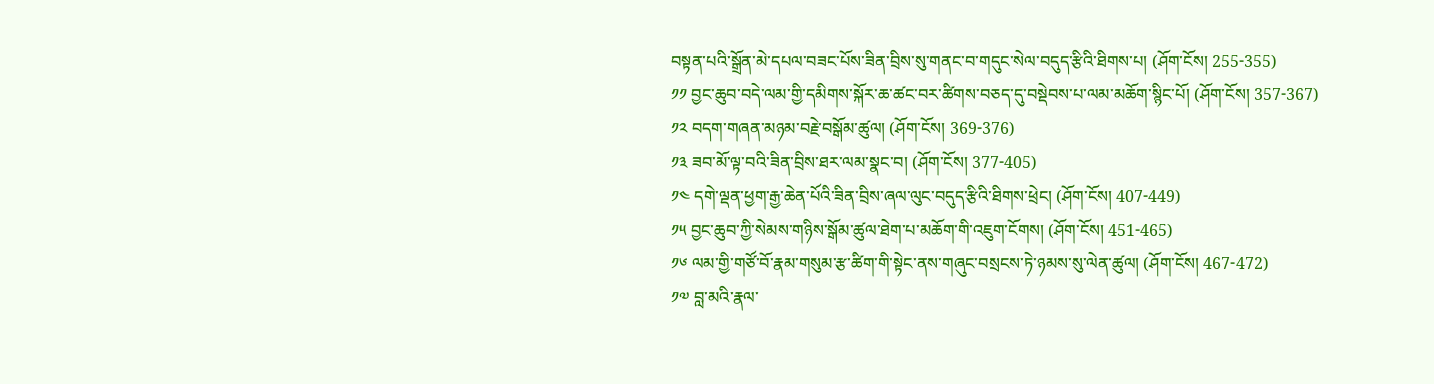བསྟན་པའི་སྒྲོན་མེ་དཔལ་བཟང་པོས་ཟིན་བྲིས་སུ་གནང་བ་གདུང་སེལ་བདུད་རྩིའི་ཐིགས་པ། (ཤོག་ངོས། 255-355)
༡༡ བྱང་ཆུབ་བདེ་ལམ་གྱི་དམིགས་སྐོར་ཆ་ཚང་བར་ཚིགས་བཅད་དུ་བསྡེབས་པ་ལམ་མཆོག་སྙིང་པོ། (ཤོག་ངོས། 357-367)
༡༢ བདག་གཞན་མཉམ་བརྗེ་བསྒོམ་ཚུལ། (ཤོག་ངོས། 369-376)
༡༣ ཟབ་མོ་ལྟ་བའི་ཟིན་བྲིས་ཐར་ལམ་སྣང་བ། (ཤོག་ངོས། 377-405)
༡༤ དགེ་ལྡན་ཕྱག་རྒྱ་ཆེན་པོའི་ཟིན་བྲིས་ཞལ་ལུང་བདུད་རྩིའི་ཐིགས་ཕྲེང། (ཤོག་ངོས། 407-449)
༡༥ བྱང་ཆུབ་ཀྱི་སེམས་གཉིས་སྒོམ་ཚུལ་ཐེག་པ་མཆོག་གི་འཇུག་ངོགས། (ཤོག་ངོས། 451-465)
༡༦ ལམ་གྱི་གཙོ་བོ་རྣམ་གསུམ་རྩ་ཚིག་གི་སྟེང་ནས་གཞུང་བསྲངས་ཏེ་ཉམས་སུ་ལེན་ཚུལ། (ཤོག་ངོས། 467-472)
༡༧ བླ་མའི་རྣལ་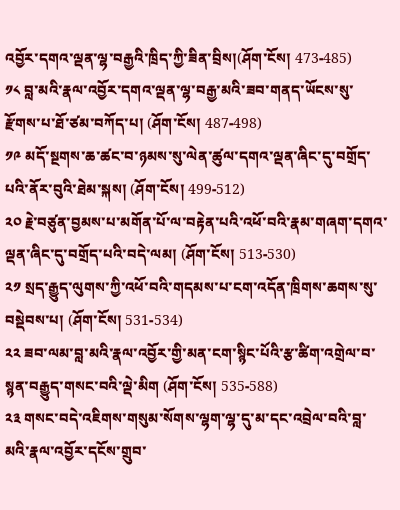འབྱོར་དགའ་ལྡན་ལྷ་བརྒྱའི་ཁྲིད་ཀྱི་ཟིན་བྲིས།(ཤོག་ངོས། 473-485)
༡༨ བླ་མའི་རྣལ་འབྱོར་དགའ་ལྡན་ལྷ་བརྒྱ་མའི་ཟབ་གནད་ཡོངས་སུ་རྫོགས་པ་ཐོ་ཙམ་བཀོད་པ། (ཤོག་ངོས། 487-498)
༡༩ མདོ་སྔགས་ཆ་ཚང་བ་ཉམས་སུ་ལེན་ཚུལ་དགའ་ལྡན་ཞིང་དུ་བགྲོད་པའི་ནོར་བུའི་ཐེམ་སྐས། (ཤོག་ངོས། 499-512)
༢༠ རྗེ་བཙུན་བྱམས་པ་མགོན་པོ་ལ་བརྟེན་པའི་འཕོ་བའི་རྣམ་གཞག་དགའ་ལྡན་ཞིང་དུ་བགྲོད་པའི་བདེ་ལམ། (ཤོག་ངོས། 513-530)
༢༡ སྲད་རྒྱུད་ལུགས་ཀྱི་འཕོ་བའི་གདམས་པ་ངག་འདོན་ཁྲིགས་ཆགས་སུ་བསྡེབས་པ། (ཤོག་ངོས། 531-534)
༢༢ ཟབ་ལམ་བླ་མའི་རྣལ་འབྱོར་གྱི་མན་ངག་སྙིང་པོའི་རྩ་ཚིག་འགྲེལ་བ་སྙན་བརྒྱུད་གསང་བའི་ལྡེ་མིག (ཤོག་ངོས། 535-588)
༢༣ གསང་བདེ་འཇིགས་གསུམ་སོགས་ལྷག་ལྷ་དུ་མ་དང་འབྲེལ་བའི་བླ་མའི་རྣལ་འབྱོར་དངོས་གྲུབ་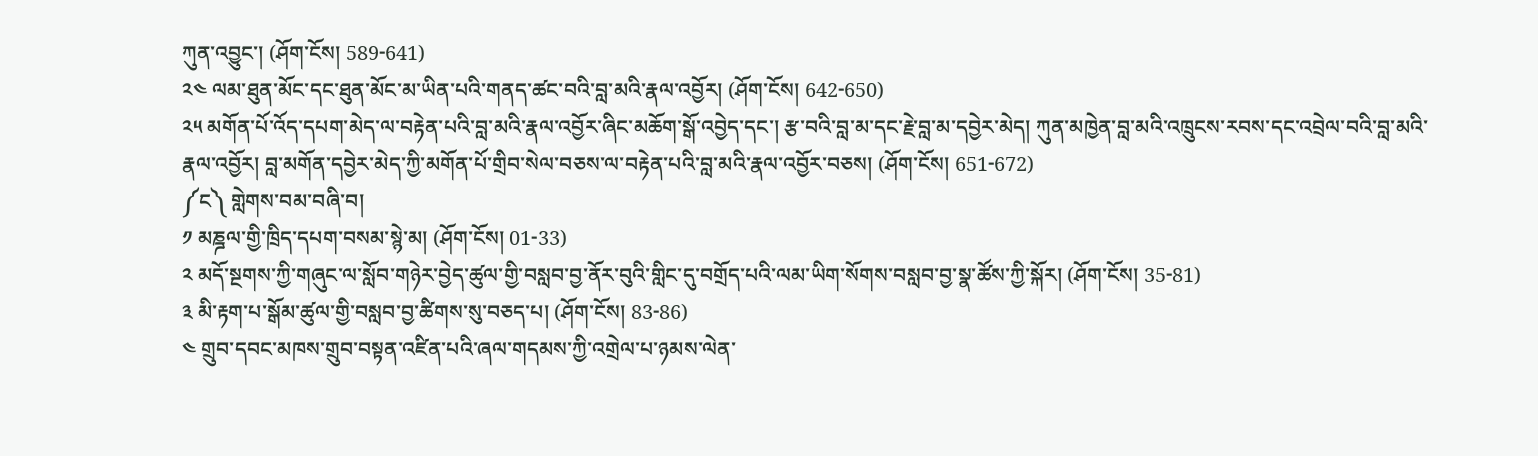ཀུན་འབྱུང་། (ཤོག་ངོས། 589-641)
༢༤ ལམ་ཐུན་མོང་དང་ཐུན་མོང་མ་ཡིན་པའི་གནད་ཚང་བའི་བླ་མའི་རྣལ་འབྱོར། (ཤོག་ངོས། 642-650)
༢༥ མགོན་པོ་འོད་དཔག་མེད་ལ་བརྟེན་པའི་བླ་མའི་རྣལ་འབྱོར་ཞིང་མཆོག་སྒོ་འབྱེད་དང་། རྩ་བའི་བླ་མ་དང་རྗེ་བླ་མ་དབྱེར་མེད། ཀུན་མཁྱེན་བླ་མའི་འཁྲུངས་རབས་དང་འབྲེལ་བའི་བླ་མའི་རྣལ་འབྱོར། བླ་མགོན་དབྱེར་མེད་ཀྱི་མགོན་པོ་གྲིབ་སེལ་བཅས་ལ་བརྟེན་པའི་བླ་མའི་རྣལ་འབྱོར་བཅས། (ཤོག་ངོས། 651-672)
༼ང༽ གླེགས་བམ་བཞི་བ།
༡ མཎྜལ་གྱི་ཁྲིད་དཔག་བསམ་སྙེ་མ། (ཤོག་ངོས། 01-33)
༢ མདོ་སྔགས་ཀྱི་གཞུང་ལ་སློབ་གཉེར་བྱེད་ཚུལ་གྱི་བསླབ་བྱ་ནོར་བུའི་གླིང་དུ་བགྲོད་པའི་ལམ་ཡིག་སོགས་བསླབ་བྱ་སྣ་ཚོས་ཀྱི་སྐོར། (ཤོག་ངོས། 35-81)
༣ མི་རྟག་པ་སྒོམ་ཚུལ་གྱི་བསླབ་བྱ་ཚིགས་སུ་བཅད་པ། (ཤོག་ངོས། 83-86)
༤ གྲུབ་དབང་མཁས་གྲུབ་བསྟན་འཛིན་པའི་ཞལ་གདམས་ཀྱི་འགྲེལ་པ་ཉམས་ལེན་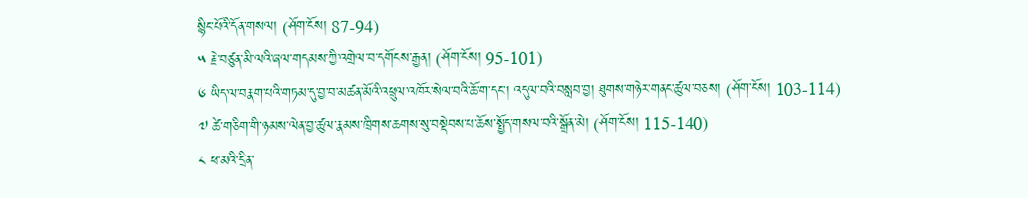སྙིང་པོའི་དོན་གསལ། (ཤོག་ངོས། 87-94)
༥ རྗེ་བཙུན་མི་ལའི་ཞལ་གདམས་ཀྱི་འགྲེལ་བ་དགོངས་རྒྱན། (ཤོག་ངོས། 95-101)
༦ ཡིད་ལ་བརྣག་པའི་གཏམ་དུ་བྱ་བ་མཚན་མོའི་འཕྲུལ་འཁོར་སེལ་བའི་ཆོ་ག་དང་། འདུལ་བའི་བསླབ་བྱ། ཐུགས་གཉེར་གནང་ཚུལ་བཅས། (ཤོག་ངོས། 103-114)
༧ ཚེ་གཅིག་གི་ཉམས་ལེན་བྱ་ཚུལ་རྣམས་ཁྲིགས་ཆགས་སུ་བསྡེབས་པ་ཆོས་སྤྱོད་གསལ་བའི་སྒྲོན་མེ། (ཤོག་ངོས། 115-140)
༨ ཕ་མའི་དྲིན་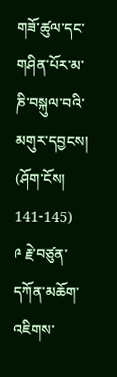གཟོ་ཚུལ་དང་གཤིན་པོར་མ་ཎི་བསྐུལ་བའི་མགུར་དབྱངས། (ཤོག་ངོས། 141-145)
༩ རྗེ་བཙུན་དཀོན་མཆོག་འཇིགས་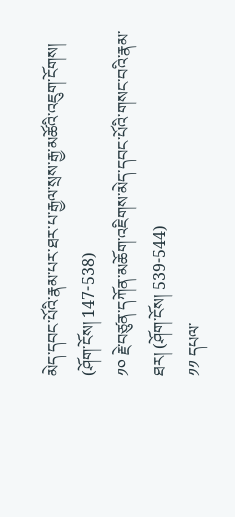མེད་དབང་པོའི་རྣམ་པར་ཐར་པ་རྒྱལ་སྲས་རྒྱ་མཚོའི་འཇུག་ངོགས། (ཤོག་ངོས། 147-538)
༡༠ རྗེ་བཙུན་དཀོན་མཆོག་འཇིགས་མེད་དབང་པོའི་གསང་བའི་རྣམ་ཐར། (ཤོག་ངོས། 539-544)
༡༡ དཔལ་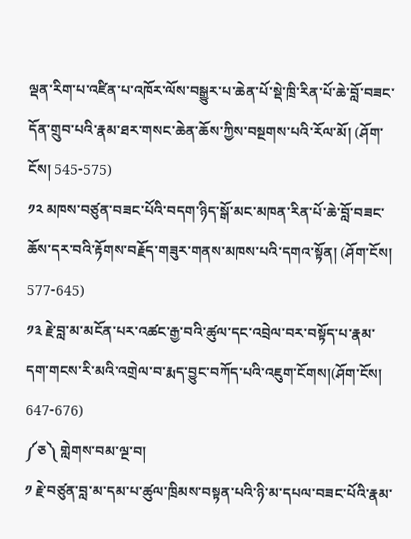ལྡན་རིག་པ་འཛིན་པ་འཁོར་ལོས་བསྒྱུར་པ་ཆེན་པོ་སྡེ་ཁྲི་རིན་པོ་ཆེ་བློ་བཟང་དོན་གྲུབ་པའི་རྣམ་ཐར་གསང་ཆེན་ཆོས་ཀྱིས་བསྔགས་པའི་རོལ་མོ། (ཤོག་ངོས། 545-575)
༡༢ མཁས་བཙུན་བཟང་པོའི་བདག་ཉིད་སྒོ་མང་མཁན་རིན་པོ་ཆེ་བློ་བཟང་ཆོས་དར་བའི་རྟོགས་བརྗོད་གཟུར་གནས་མཁས་པའི་དགའ་སྟོན། (ཤོག་ངོས། 577-645)
༡༣ རྗེ་བླ་མ་མངོན་པར་འཚང་རྒྱ་བའི་ཚུལ་དང་འབྲེལ་བར་བསྟོད་པ་རྣམ་དག་གངས་རི་མའི་འགྲེལ་བ་རྨད་བྱུང་བཀོད་པའི་འཇུག་ངོགས།(ཤོག་ངོས། 647-676)
༼ཅ༽ གླེགས་བམ་ལྔ་བ།
༡ རྗེ་བཙུན་བླ་མ་དམ་པ་ཚུལ་ཁྲིམས་བསྟན་པའི་ཉི་མ་དཔལ་བཟང་པོའི་རྣམ་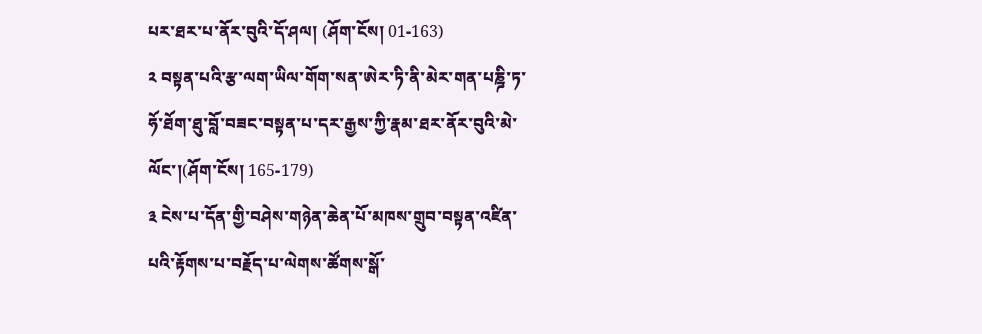པར་ཐར་པ་ནོར་བུའི་དོ་ཤལ། (ཤོག་ངོས། 01-163)
༢ བསྟན་པའི་རྩ་ལག་ཡིལ་གོག་སན་ཨེར་ཏི་ནི་མེར་གན་པཎྜི་ཏ་ཧོ་ཐོག་ཐུ་བློ་བཟང་བསྟན་པ་དར་རྒྱས་ཀྱི་རྣམ་ཐར་ནོར་བུའི་མེ་ལོང་།(ཤོག་ངོས། 165-179)
༣ ངེས་པ་དོན་གྱི་བཤེས་གཉེན་ཆེན་པོ་མཁས་གྲུབ་བསྟན་འཛིན་པའི་རྟོགས་པ་བརྗོད་པ་ལེགས་ཚོགས་སྒོ་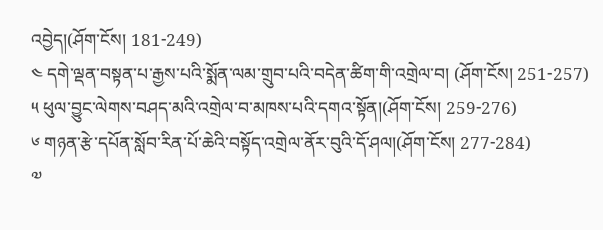འབྱེད།(ཤོག་ངོས། 181-249)
༤ དགེ་ལྡན་བསྟན་པ་རྒྱས་པའི་སྨོན་ལམ་གྲུབ་པའི་བདེན་ཚིག་གི་འགྲེལ་བ། (ཤོག་ངོས། 251-257)
༥ ཕུལ་བྱུང་ལེགས་བཤད་མའི་འགྲེལ་བ་མཁས་པའི་དགའ་སྟོན།(ཤོག་ངོས། 259-276)
༦ གཉན་རྩེ་དཔོན་སློབ་རིན་པོ་ཆེའི་བསྟོད་འགྲེལ་ནོར་བུའི་དོ་ཤལ།(ཤོག་ངོས། 277-284)
༧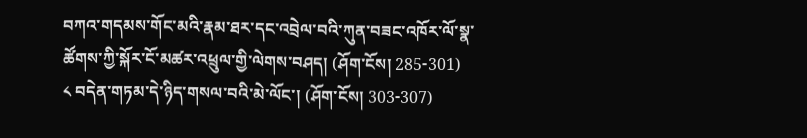བཀའ་གདམས་གོང་མའི་རྣམ་ཐར་དང་འབྲེལ་བའི་ཀུན་བཟང་འཁོར་ལོ་སྣ་ཚོགས་ཀྱི་སྐོར་ངོ་མཚར་འཕྲུལ་གྱི་ལེགས་བཤད། (ཤོག་ངོས། 285-301)
༨ བདེན་གཏམ་དེ་ཉིད་གསལ་བའི་མེ་ལོང་། (ཤོག་ངོས། 303-307)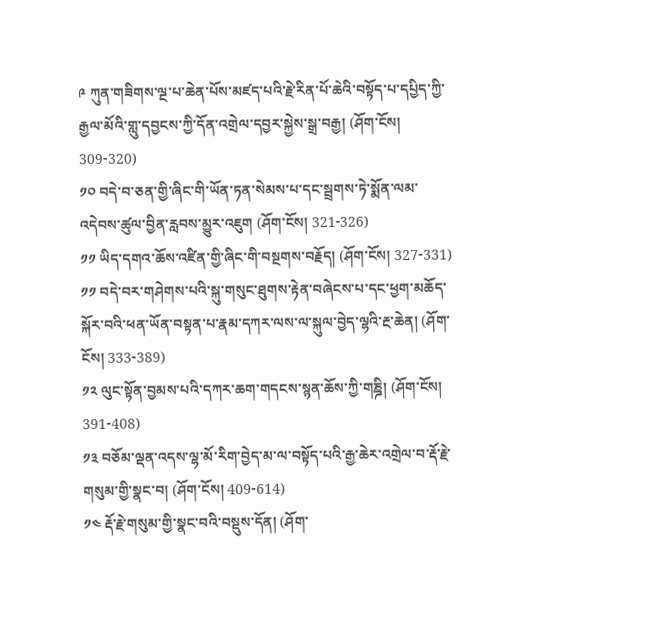༩ ཀུན་གཟིགས་ལྔ་པ་ཆེན་པོས་མཛད་པའི་རྗེ་རིན་པོ་ཆེའི་བསྟོད་པ་དཔྱིད་ཀྱི་རྒྱལ་མོའི་གླུ་དབྱངས་ཀྱི་དོན་འགྲེལ་དབྱར་སྐྱེས་སྒྲ་བརྒྱ། (ཤོག་ངོས། 309-320)
༡༠ བདེ་བ་ཅན་གྱི་ཞིང་གི་ཡོན་ཏན་སེམས་པ་དང་སྦྲགས་ཏེ་སྨོན་ལམ་འདེབས་ཚུལ་བྱིན་རླབས་མྱུར་འཇུག (ཤོག་ངོས། 321-326)
༡༡ ཡིད་དགའ་ཆོས་འཛིན་གྱི་ཞིང་གི་བསྔགས་བརྗོད། (ཤོག་ངོས། 327-331)
༡༡ བདེ་བར་གཤེགས་པའི་སྐུ་གསུང་ཐུགས་རྟེན་བཞེངས་པ་དང་ཕྱག་མཆོད་སྐོར་བའི་ཕན་ཡོན་བསྟན་པ་རྣམ་དཀར་ལས་ལ་སྐུལ་བྱེད་ལྷའི་རྔ་ཆེན། (ཤོག་ངོས། 333-389)
༡༢ ལུང་སྟོན་བྱམས་པའི་དཀར་ཆག་གདངས་སྙན་ཆོས་ཀྱི་གཎྜི། (ཤོག་ངོས། 391-408)
༡༣ བཅོམ་ལྡན་འདས་ལྷ་མོ་རིག་བྱེད་མ་ལ་བསྟོད་པའི་རྒྱ་ཆེར་འགྲེལ་བ་རྡོ་རྗེ་གསུམ་གྱི་སྣང་བ། (ཤོག་ངོས། 409-614)
༡༤ རྡོ་རྗེ་གསུམ་གྱི་སྣང་བའི་བསྡུས་དོན། (ཤོག་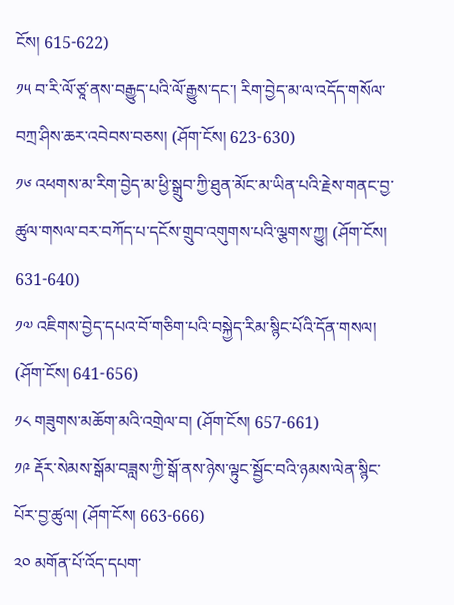ངོས། 615-622)
༡༥ བ་རི་ལོ་ཙཱ་ནས་བརྒྱུད་པའི་ལོ་རྒྱུས་དང་། རིག་བྱེད་མ་ལ་འདོད་གསོལ་བཀྲ་ཤིས་ཆར་འབེབས་བཅས། (ཤོག་ངོས། 623-630)
༡༦ འཕགས་མ་རིག་བྱེད་མ་ཕྱི་སྒྲུབ་ཀྱི་ཐུན་མོང་མ་ཡིན་པའི་རྗེས་གནང་བྱ་ཚུལ་གསལ་བར་བཀོད་པ་དངོས་གྲུབ་འགུགས་པའི་ལྕགས་ཀྱུ། (ཤོག་ངོས། 631-640)
༡༧ འཇིགས་བྱེད་དཔའ་བོ་གཅིག་པའི་བསྐྱེད་རིམ་སྙིང་པོའི་དོན་གསལ། (ཤོག་ངོས། 641-656)
༡༨ གཟུགས་མཆོག་མའི་འགྲེལ་བ། (ཤོག་ངོས། 657-661)
༡༩ རྡོར་སེམས་སྒོམ་བཟླས་ཀྱི་སྒོ་ནས་ཉེས་ལྟུང་སྦྱོང་བའི་ཉམས་ལེན་སྙིང་པོར་བྱ་ཚུལ། (ཤོག་ངོས། 663-666)
༢༠ མགོན་པོ་འོད་དཔག་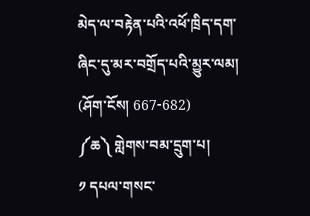མེད་ལ་བརྟེན་པའི་འཕོ་ཁྲིད་དག་ཞིང་དུ་མར་བགྲོད་པའི་མྱུར་ལམ། (ཤོག་ངོས། 667-682)
༼ཆ༽ གླེགས་བམ་དྲུག་པ།
༡ དཔལ་གསང་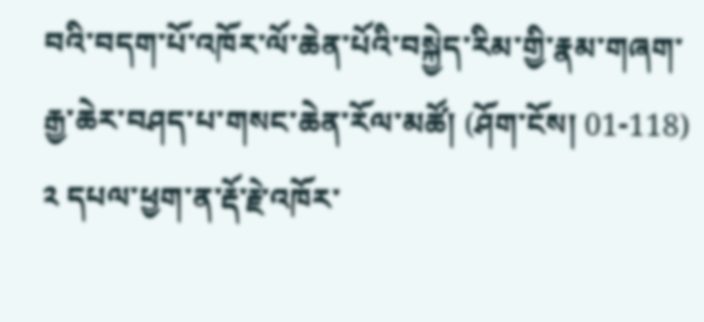བའི་བདག་པོ་འཁོར་ལོ་ཆེན་པོའི་བསྐྱེད་རིམ་གྱི་རྣམ་གཞག་རྒྱ་ཆེར་བཤད་པ་གསང་ཆེན་རོལ་མཚོ། (ཤོག་ངོས། 01-118)
༢ དཔལ་ཕྱག་ན་རྡོ་རྗེ་འཁོར་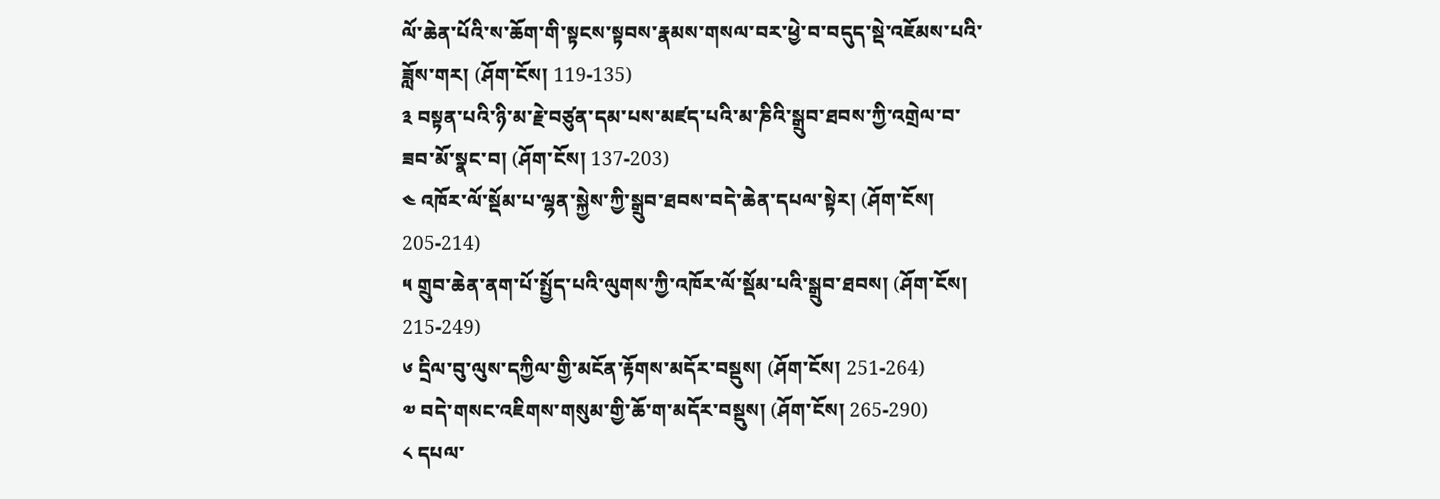ལོ་ཆེན་པོའི་ས་ཆོག་གི་སྟངས་སྟབས་རྣམས་གསལ་བར་ཕྱེ་བ་བདུད་སྡེ་འཇོམས་པའི་ཟློས་གར། (ཤོག་ངོས། 119-135)
༣ བསྟན་པའི་ཉི་མ་རྗེ་བཙུན་དམ་པས་མཛད་པའི་མ་ཎིའི་སྒྲུབ་ཐབས་ཀྱི་འགྲེལ་བ་ཟབ་མོ་སྣང་བ། (ཤོག་ངོས། 137-203)
༤ འཁོར་ལོ་སྡོམ་པ་ལྷན་སྐྱེས་ཀྱི་སྒྲུབ་ཐབས་བདེ་ཆེན་དཔལ་སྟེར། (ཤོག་ངོས། 205-214)
༥ གྲུབ་ཆེན་ནག་པོ་སྤྱོད་པའི་ལུགས་ཀྱི་འཁོར་ལོ་སྡོམ་པའི་སྒྲུབ་ཐབས། (ཤོག་ངོས། 215-249)
༦ དྲིལ་བུ་ལུས་དཀྱིལ་གྱི་མངོན་རྟོགས་མདོར་བསྡུས། (ཤོག་ངོས། 251-264)
༧ བདེ་གསང་འཇིགས་གསུམ་གྱི་ཆོ་ག་མདོར་བསྡུས། (ཤོག་ངོས། 265-290)
༨ དཔལ་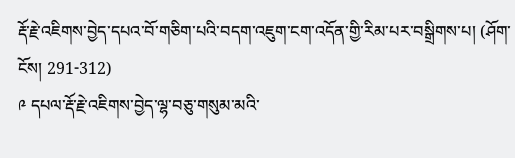རྡོ་རྗེ་འཇིགས་བྱེད་དཔའ་བོ་གཅིག་པའི་བདག་འཇུག་ངག་འདོན་གྱི་རིམ་པར་བསྒྲིགས་པ། (ཤོག་ངོས། 291-312)
༩ དཔལ་རྡོ་རྗེ་འཇིགས་བྱེད་ལྷ་བཅུ་གསུམ་མའི་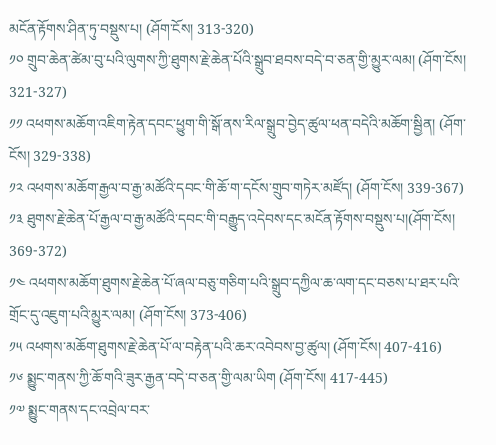མངོན་རྟོགས་ཤིན་ཏུ་བསྡུས་པ། (ཤོག་ངོས། 313-320)
༡༠ གྲུབ་ཆེན་ཚེམ་བུ་པའི་ལུགས་ཀྱི་ཐུགས་རྗེ་ཆེན་པོའི་སྒྲུབ་ཐབས་བདེ་བ་ཅན་གྱི་མྱུར་ལམ། (ཤོག་ངོས། 321-327)
༡༡ འཕགས་མཆོག་འཇིག་རྟེན་དབང་ཕྱུག་གི་སྒོ་ནས་རིལ་སྒྲུབ་བྱེད་ཚུལ་ཕན་བདེའི་མཆོག་སྦྱིན། (ཤོག་ངོས། 329-338)
༡༢ འཕགས་མཆོག་རྒྱལ་བ་རྒྱ་མཚོའི་དབང་གི་ཆོ་ག་དངོས་གྲུབ་གཏེར་མཛོད། (ཤོག་ངོས། 339-367)
༡༣ ཐུགས་རྗེ་ཆེན་པོ་རྒྱལ་བ་རྒྱ་མཚོའི་དབང་གི་བརྒྱུད་འདེབས་དང་མངོན་རྟོགས་བསྡུས་པ།(ཤོག་ངོས། 369-372)
༡༤ འཕགས་མཆོག་ཐུགས་རྗེ་ཆེན་པོ་ཞལ་བཅུ་གཅིག་པའི་སྒྲུབ་དཀྱིལ་ཆ་ལག་དང་བཅས་པ་ཐར་པའི་གྲོང་དུ་འཇུག་པའི་མྱུར་ལམ། (ཤོག་ངོས། 373-406)
༡༥ འཕགས་མཆོག་ཐུགས་རྗེ་ཆེན་པོ་ལ་བརྟེན་པའི་ཆར་འབེབས་བྱ་ཚུལ། (ཤོག་ངོས། 407-416)
༡༦ སྨྱུང་གནས་ཀྱི་ཆོ་གའི་ཟུར་རྒྱན་བདེ་བ་ཅན་གྱི་ལམ་ཡིག (ཤོག་ངོས། 417-445)
༡༧ སྨྱུང་གནས་དང་འབྲེལ་བར་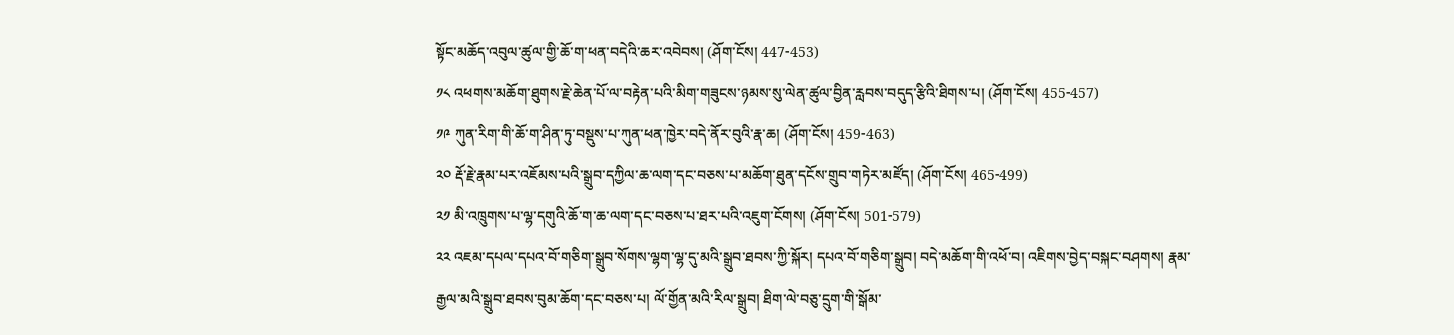སྟོང་མཆོད་འབུལ་ཚུལ་གྱི་ཆོ་ག་ཕན་བདེའི་ཆར་འབེབས། (ཤོག་ངོས། 447-453)
༡༨ འཕགས་མཆོག་ཐུགས་རྗེ་ཆེན་པོ་ལ་བརྟེན་པའི་མིག་གཟུངས་ཉམས་སུ་ལེན་ཚུལ་བྱིན་རླབས་བདུད་རྩིའི་ཐིགས་པ། (ཤོག་ངོས། 455-457)
༡༩ ཀུན་རིག་གི་ཆོ་ག་ཤིན་ཏུ་བསྡུས་པ་ཀུན་ཕན་ཁྱེར་བདེ་ནོར་བུའི་རྣ་ཆ། (ཤོག་ངོས། 459-463)
༢༠ རྡོ་རྗེ་རྣམ་པར་འཇོམས་པའི་སྒྲུབ་དཀྱིལ་ཆ་ལག་དང་བཅས་པ་མཆོག་ཐུན་དངོས་གྲུབ་གཏེར་མཛོད། (ཤོག་ངོས། 465-499)
༢༡ མི་འཁྲུགས་པ་ལྷ་དགུའི་ཆོ་ག་ཆ་ལག་དང་བཅས་པ་ཐར་པའི་འཇུག་ངོགས། (ཤོག་ངོས། 501-579)
༢༢ འཇམ་དཔལ་དཔའ་བོ་གཅིག་སྒྲུབ་སོགས་ལྷག་ལྷ་དུ་མའི་སྒྲུབ་ཐབས་ཀྱི་སྐོར། དཔའ་བོ་གཅིག་སྒྲུབ། བདེ་མཆོག་གི་འཕོ་བ། འཇིགས་བྱེད་བསྐང་བཤགས། རྣམ་རྒྱལ་མའི་སྒྲུབ་ཐབས་བུམ་ཆོག་དང་བཅས་པ། ལོ་གྱོན་མའི་རིལ་སྒྲུབ། ཐིག་ལེ་བཅུ་དྲུག་གི་སྒོམ་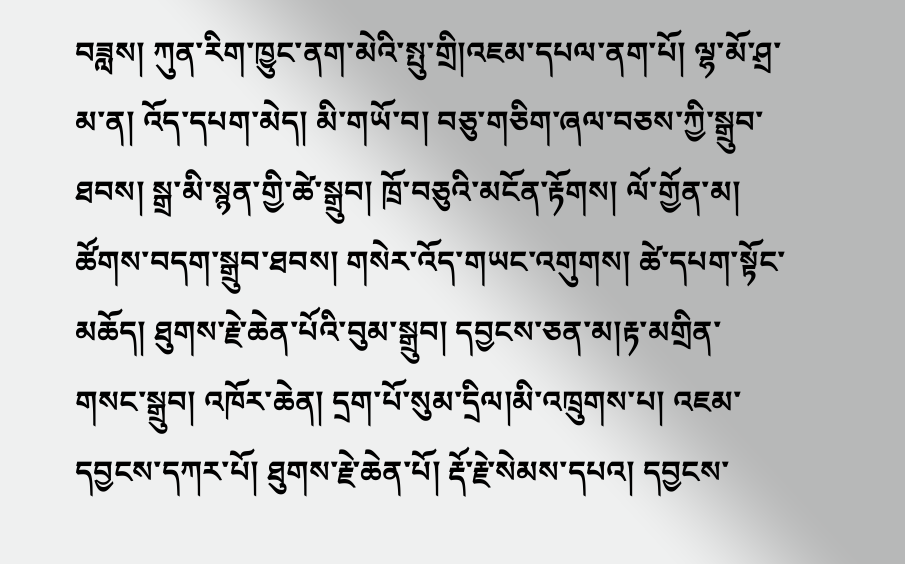བཟླས། ཀུན་རིག་ཁྱུང་ནག་མེའི་སྤུ་གྲི།འཇམ་དཔལ་ནག་པོ། ལྷ་མོ་ཤྲ་མ་ན། འོད་དཔག་མེད། མི་གཡོ་བ། བཅུ་གཅིག་ཞལ་བཅས་ཀྱི་སྒྲུབ་ཐབས། སྒྲ་མི་སྙན་གྱི་ཚེ་སྒྲུབ། ཁྲོ་བཅུའི་མངོན་རྟོགས། ལོ་གྱོན་མ། ཚོགས་བདག་སྒྲུབ་ཐབས། གསེར་འོད་གཡང་འགུགས། ཚེ་དཔག་སྟོང་མཆོད། ཐུགས་རྗེ་ཆེན་པོའི་བུམ་སྒྲུབ། དབྱངས་ཅན་མ།རྟ་མགྲིན་གསང་སྒྲུབ། འཁོར་ཆེན། དྲག་པོ་སུམ་དྲིལ།མི་འཁྲུགས་པ། འཇམ་དབྱངས་དཀར་པོ། ཐུགས་རྗེ་ཆེན་པོ། རྡོ་རྗེ་སེམས་དཔའ། དབྱངས་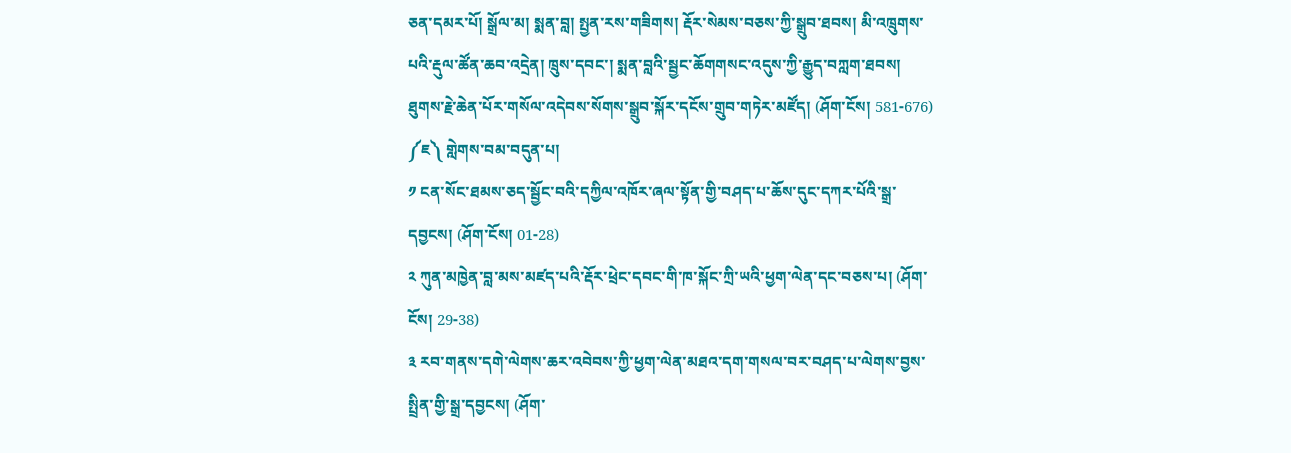ཅན་དམར་པོ། སྒྲོལ་མ། སྨན་བླ། སྤྱན་རས་གཟིགས། རྡོར་སེམས་བཅས་ཀྱི་སྒྲུབ་ཐབས། མི་འཁྲུགས་པའི་རྡུལ་ཚོན་ཆབ་འདྲེན། ཁྲུས་དབང་། སྨན་བླའི་སྦྱང་ཆོགགསང་འདུས་ཀྱི་རྒྱུད་བཀླག་ཐབས། ཐུགས་རྗེ་ཆེན་པོར་གསོལ་འདེབས་སོགས་སྒྲུབ་སྐོར་དངོས་གྲུབ་གཏེར་མཛོད། (ཤོག་ངོས། 581-676)
༼ཇ༽ གླེགས་བམ་བདུན་པ།
༡ ངན་སོང་ཐམས་ཅད་སྦྱོང་བའི་དཀྱིལ་འཁོར་ཞལ་སྟོན་གྱི་བཤད་པ་ཆོས་དུང་དཀར་པོའི་སྒྲ་དབྱངས། (ཤོག་ངོས། 01-28)
༢ ཀུན་མཁྱེན་བླ་མས་མཛད་པའི་རྡོར་ཕྲེང་དབང་གི་ཁ་སྐོང་ཀྲི་ཡའི་ཕྱག་ལེན་དང་བཅས་པ། (ཤོག་ངོས། 29-38)
༣ རབ་གནས་དགེ་ལེགས་ཆར་འབེབས་ཀྱི་ཕྱག་ལེན་མཐའ་དག་གསལ་བར་བཤད་པ་ལེགས་བྱས་སྤྲིན་གྱི་སྒྲ་དབྱངས། (ཤོག་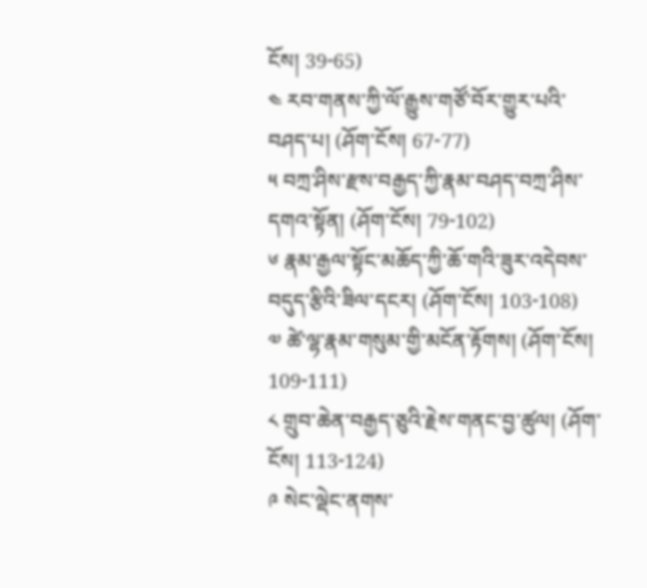ངོས། 39-65)
༤ རབ་གནས་ཀྱི་ལོ་རྒྱུས་གཙོ་བོར་གྱུར་པའི་བཤད་པ། (ཤོག་ངོས། 67-77)
༥ བཀྲ་ཤིས་རྫས་བརྒྱད་ཀྱི་རྣམ་བཤད་བཀྲ་ཤིས་དགའ་སྟོན། (ཤོག་ངོས། 79-102)
༦ རྣམ་རྒྱལ་སྟོང་མཆོད་ཀྱི་ཆོ་གའི་ཟུར་འདེབས་བདུད་རྩིའི་ཟིལ་དངར། (ཤོག་ངོས། 103-108)
༧ ཚེ་ལྷ་རྣམ་གསུམ་གྱི་མངོན་རྟོགས། (ཤོག་ངོས། 109-111)
༨ གྲུབ་ཆེན་བརྒྱད་ཅུའི་རྗེས་གནང་བྱ་ཚུལ། (ཤོག་ངོས། 113-124)
༩ སེང་ལྡེང་ནགས་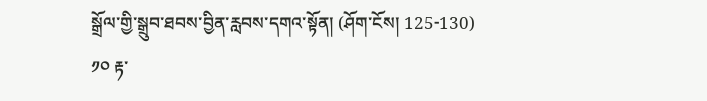སྒྲོལ་གྱི་སྒྲུབ་ཐབས་བྱིན་རླབས་དགའ་སྟོན། (ཤོག་ངོས། 125-130)
༡༠ རྟ་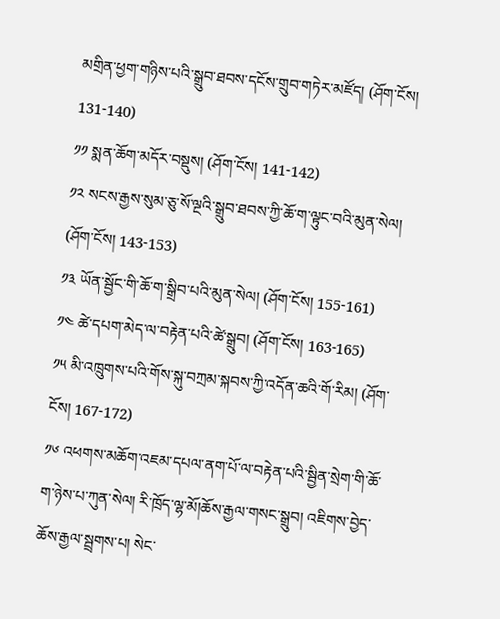མགྲིན་ཕྱག་གཉིས་པའི་སྒྲུབ་ཐབས་དངོས་གྲུབ་གཏེར་མཛོད། (ཤོག་ངོས། 131-140)
༡༡ སྨན་ཆོག་མདོར་བསྡུས། (ཤོག་ངོས། 141-142)
༡༢ སངས་རྒྱས་སུམ་ཅུ་སོ་ལྔའི་སྒྲུབ་ཐབས་ཀྱི་ཆོ་ག་ལྟུང་བའི་མུན་སེལ། (ཤོག་ངོས། 143-153)
༡༣ ཡོན་སྦྱོང་གི་ཆོ་ག་སྒྲིབ་པའི་མུན་སེལ། (ཤོག་ངོས། 155-161)
༡༤ ཚེ་དཔག་མེད་ལ་བརྟེན་པའི་ཚེ་སྒྲུབ། (ཤོག་ངོས། 163-165)
༡༥ མི་འཁྲུགས་པའི་གོས་སྐུ་བཀྲམ་སྐབས་ཀྱི་འདོན་ཆའི་གོ་རིམ། (ཤོག་ངོས། 167-172)
༡༦ འཕགས་མཆོག་འཇམ་དཔལ་ནག་པོ་ལ་བརྟེན་པའི་སྦྱིན་སྲེག་གི་ཆོ་ག་ཉེས་པ་ཀུན་སེལ། རི་ཁྲོད་ལྷ་མོ།ཆོས་རྒྱལ་གསང་སྒྲུབ། འཇིགས་བྱེད་ཆོས་རྒྱལ་སྦྲགས་པ། སེང་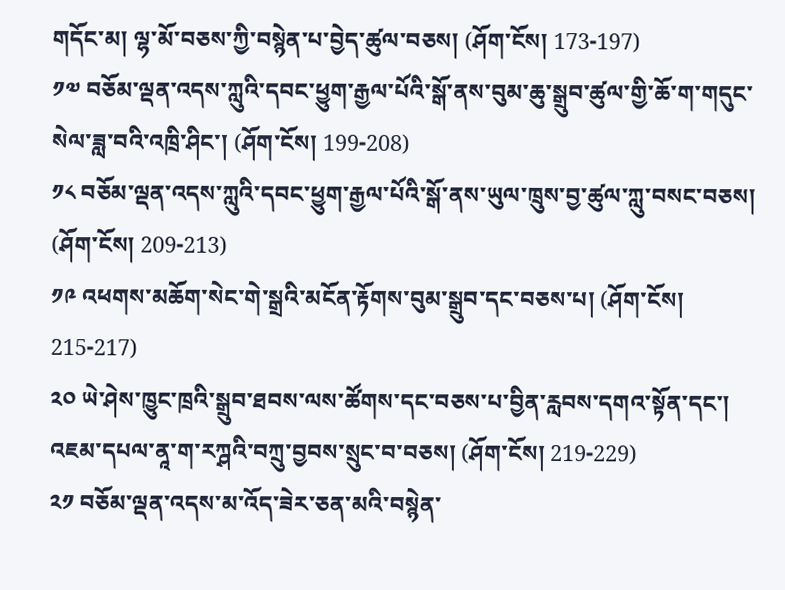གདོང་མ། ལྷ་མོ་བཅས་ཀྱི་བསྙེན་པ་བྱེད་ཚུལ་བཅས། (ཤོག་ངོས། 173-197)
༡༧ བཅོམ་ལྡན་འདས་ཀླུའི་དབང་ཕྱུག་རྒྱལ་པོའི་སྒོ་ནས་བུམ་ཆུ་སྒྲུབ་ཚུལ་གྱི་ཆོ་ག་གདུང་སེལ་ཟླ་བའི་འཁྲི་ཤིང་། (ཤོག་ངོས། 199-208)
༡༨ བཅོམ་ལྡན་འདས་ཀླུའི་དབང་ཕྱུག་རྒྱལ་པོའི་སྒོ་ནས་ཡུལ་ཁྲུས་བྱ་ཚུལ་ཀླུ་བསང་བཅས། (ཤོག་ངོས། 209-213)
༡༩ འཕགས་མཆོག་སེང་གེ་སྒྲའི་མངོན་རྟོགས་བུམ་སྒྲུབ་དང་བཅས་པ། (ཤོག་ངོས། 215-217)
༢༠ ཡེ་ཤེས་ཁྱུང་ཁྲའི་སྒྲུབ་ཐབས་ལས་ཚོགས་དང་བཅས་པ་བྱིན་རླབས་དགའ་སྟོན་དང་། འཇམ་དཔལ་ནཱ་ག་རཀྴའི་བཀྲུ་བྱབས་སྲུང་བ་བཅས། (ཤོག་ངོས། 219-229)
༢༡ བཅོམ་ལྡན་འདས་མ་འོད་ཟེར་ཅན་མའི་བསྙེན་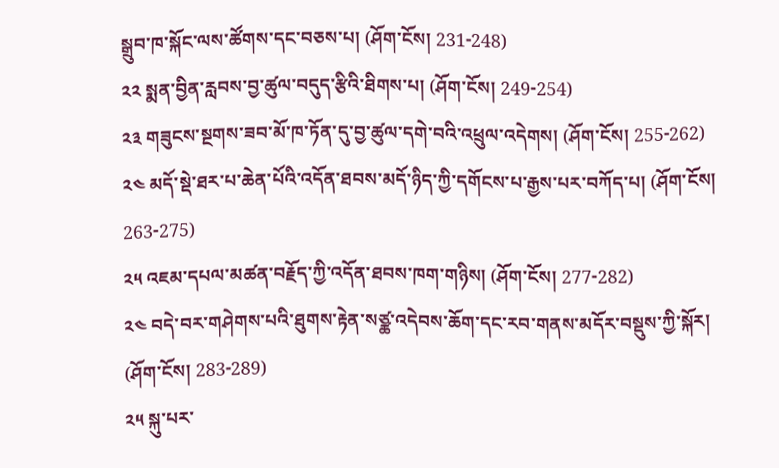སྒྲུབ་ཁ་སྐོང་ལས་ཚོགས་དང་བཅས་པ། (ཤོག་ངོས། 231-248)
༢༢ སྨན་བྱིན་རླབས་བྱ་ཚུལ་བདུད་རྩིའི་ཐིགས་པ། (ཤོག་ངོས། 249-254)
༢༣ གཟུངས་སྔགས་ཟབ་མོ་ཁ་ཏོན་དུ་བྱ་ཚུལ་དགེ་བའི་འཕྲུལ་འདེགས། (ཤོག་ངོས། 255-262)
༢༤ མདོ་སྡེ་ཐར་པ་ཆེན་པོའི་འདོན་ཐབས་མདོ་ཉིད་ཀྱི་དགོངས་པ་རྒྱས་པར་བཀོད་པ། (ཤོག་ངོས། 263-275)
༢༥ འཇམ་དཔལ་མཚན་བརྗོད་ཀྱི་འདོན་ཐབས་ཁག་གཉིས། (ཤོག་ངོས། 277-282)
༢༤ བདེ་བར་གཤེགས་པའི་ཐུགས་རྟེན་སཙྪ་འདེབས་ཆོག་དང་རབ་གནས་མདོར་བསྡུས་ཀྱི་སྐོར། (ཤོག་ངོས། 283-289)
༢༥ སྐུ་པར་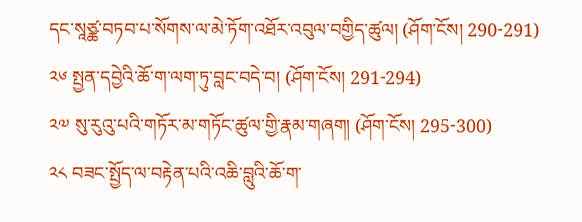དང་སཱཙྪ་བཏབ་པ་སོགས་ལ་མེ་ཏོག་འཐོར་འབུལ་བགྱིད་ཚུལ། (ཤོག་ངོས། 290-291)
༢༦ སྤྱན་དབྱེའི་ཆོ་ག་ལག་ཏུ་བླང་བདེ་བ། (ཤོག་ངོས། 291-294)
༢༧ སུ་རུའུ་པའི་གཏོར་མ་གཏོང་ཚུལ་གྱི་རྣམ་གཞག། (ཤོག་ངོས། 295-300)
༢༨ བཟང་སྤྱོད་ལ་བརྟེན་པའི་འཆི་བླུའི་ཆོ་ག་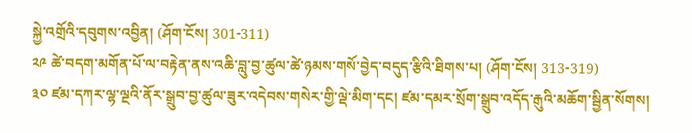སྐྱེ་འགྲོའི་དབུགས་འབྱིན། (ཤོག་ངོས། 301-311)
༢༩ ཚེ་བདག་མགོན་པོ་ལ་བརྟེན་ནས་འཆི་བླུ་བྱ་ཚུལ་ཚེ་ཉམས་གསོ་བྱེད་བདུད་རྩིའི་ཐིགས་པ། (ཤོག་ངོས། 313-319)
༣༠ ཛམ་དཀར་ལྷ་ལྔའི་ནོར་སྒྲུབ་བྱ་ཚུལ་ཟུར་འདེབས་གསེར་གྱི་ལྡེ་མིག་དང། ཛམ་དམར་སྲོག་སྒྲུབ་འདོད་རྒུའི་མཆོག་སྦྱིན་སོགས།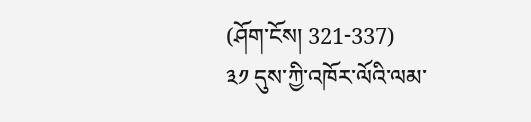(ཤོག་ངོས། 321-337)
༣༡ དུས་ཀྱི་འཁོར་ལོའི་ལམ་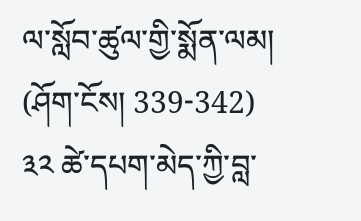ལ་སློབ་ཚུལ་གྱི་སྨོན་ལམ། (ཤོག་ངོས། 339-342)
༣༢ ཚེ་དཔག་མེད་ཀྱི་བླ་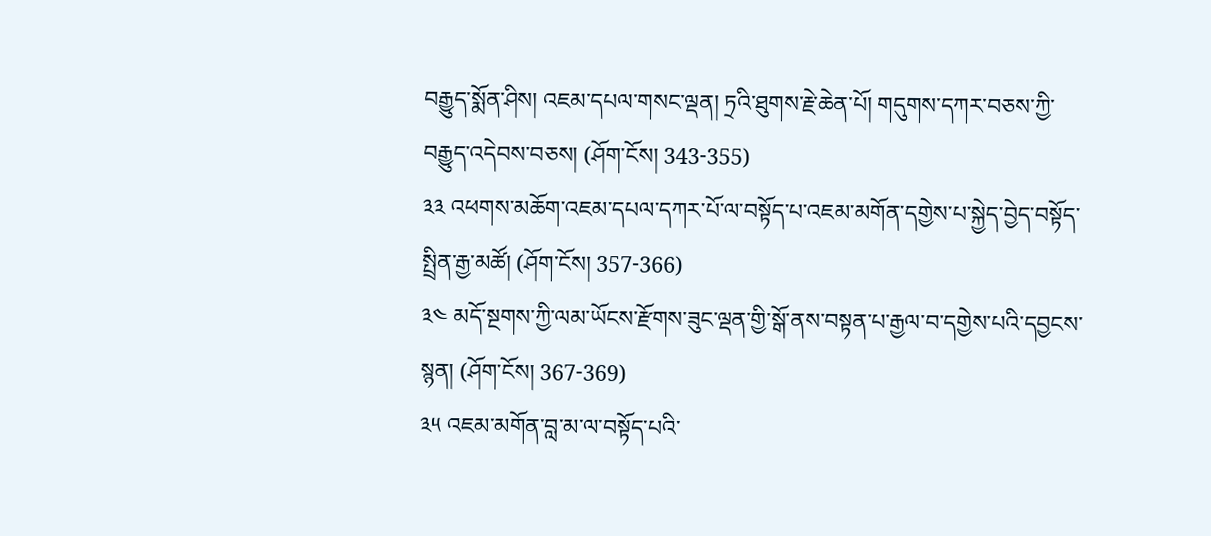བརྒྱུད་སྨོན་ཤིས། འཇམ་དཔལ་གསང་ལྡན། ཏྲའི་ཐུགས་རྗེ་ཆེན་པོ། གདུགས་དཀར་བཅས་ཀྱི་བརྒྱུད་འདེབས་བཅས། (ཤོག་ངོས། 343-355)
༣༣ འཕགས་མཆོག་འཇམ་དཔལ་དཀར་པོ་ལ་བསྟོད་པ་འཇམ་མགོན་དགྱེས་པ་སྐྱེད་བྱེད་བསྟོད་སྤྲིན་རྒྱ་མཚོ། (ཤོག་ངོས། 357-366)
༣༤ མདོ་སྔགས་ཀྱི་ལམ་ཡོངས་རྫོགས་ཟུང་ལྡན་གྱི་སྒོ་ནས་བསྟན་པ་རྒྱལ་བ་དགྱེས་པའི་དབྱངས་སྙན། (ཤོག་ངོས། 367-369)
༣༥ འཇམ་མགོན་བླ་མ་ལ་བསྟོད་པའི་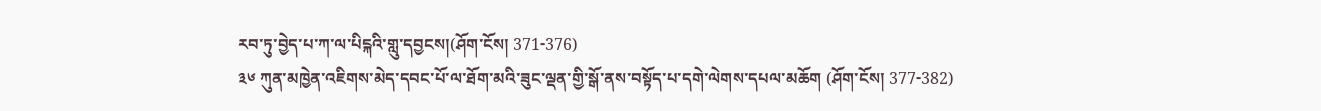རབ་ཏུ་བྱེད་པ་ཀ་ལ་པིངྐའི་གླུ་དབྱངས།(ཤོག་ངོས། 371-376)
༣༦ ཀུན་མཁྱེན་འཇིགས་མེད་དབང་པོ་ལ་ཐོག་མའི་ཟུང་ལྡན་གྱི་སྒོ་ནས་བསྟོད་པ་དགེ་ལེགས་དཔལ་མཆོག (ཤོག་ངོས། 377-382)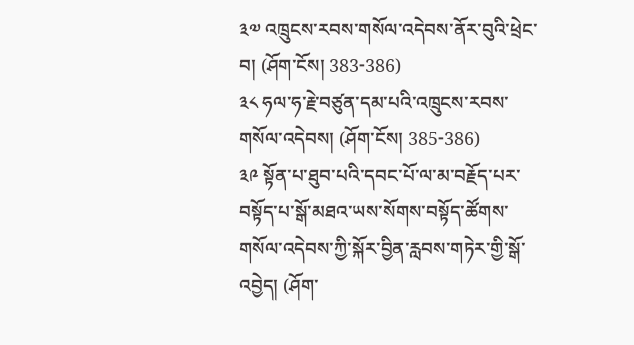༣༧ འཁྲུངས་རབས་གསོལ་འདེབས་ནོར་བུའི་ཕྲེང་བ། (ཤོག་ངོས། 383-386)
༣༨ ཧལ་ཧ་རྗེ་བཙུན་དམ་པའི་འཁྲུངས་རབས་གསོལ་འདེབས། (ཤོག་ངོས། 385-386)
༣༩ སྟོན་པ་ཐུབ་པའི་དབང་པོ་ལ་མ་བརྗོད་པར་བསྟོད་པ་སྒོ་མཐའ་ཡས་སོགས་བསྟོད་ཚོགས་གསོལ་འདེབས་ཀྱི་སྐོར་བྱིན་རླབས་གཏེར་གྱི་སྒོ་འབྱེད། (ཤོག་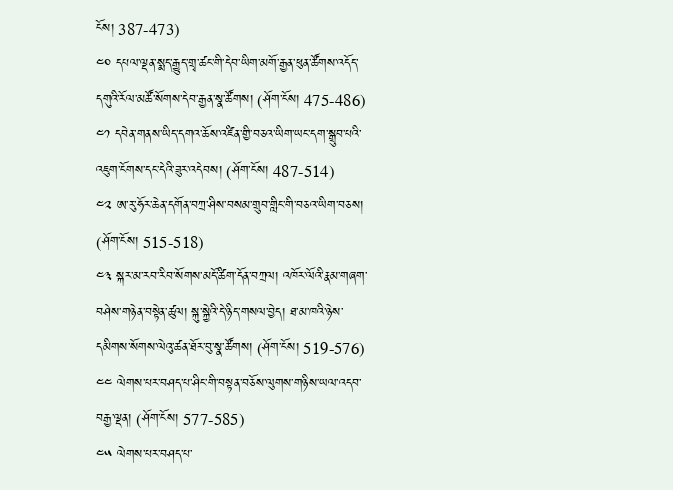ངོས། 387-473)
༤༠ དཔལ་ལྡན་སྨད་རྒྱུད་གྲྭ་ཚང་གི་དེབ་ཡིག་མགོ་རྒྱན་ཕུན་ཚོགས་འདོད་དགུའི་རོལ་མཚོ་སོགས་དེབ་རྒྱན་སྣ་ཚོགས། (ཤོག་ངོས། 475-486)
༤༡ དབེན་གནས་ཡིད་དགའ་ཆོས་འཛིན་གྱི་བཅའ་ཡིག་ཡང་དག་སྒྲུབ་པའི་འཇུག་ངོགས་དང་དེའི་ཟུར་འདེབས། (ཤོག་ངོས། 487-514)
༤༢ ཨ་རུ་ཧོར་ཆེན་དགོན་བཀྲ་ཤིས་བསམ་གྲུབ་གླིང་གི་བཅའ་ཡིག་བཅས། (ཤོག་ངོས། 515-518)
༤༣ སྐར་མ་རབ་རིབ་སོགས་མདོ་ཚིག་དོན་བཀྲལ། འཁོར་ལོའི་རྣམ་གཞག་བཤེས་གཉེན་བསྟེན་ཚུལ། སྐུ་སྐྱེའི་དེ་ཉིད་གསལ་བྱེད། ཐ་མ་ཁའི་ཉེས་དམིགས་སོགས་ལེའུ་ཚན་ཐོར་བུ་སྣ་ཚོགས། (ཤོག་ངོས། 519-576)
༤༤ ལེགས་པར་བཤད་པ་ཤིང་གི་བསྟན་བཅོས་ལུགས་གཉིས་ཡལ་འདབ་བརྒྱ་ལྡན། (ཤོག་ངོས། 577-585)
༤༥ ལེགས་པར་བཤད་པ་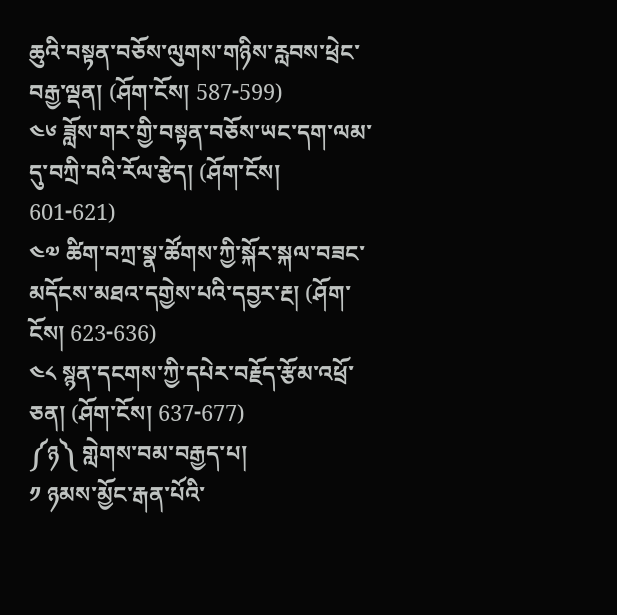ཆུའི་བསྟན་བཅོས་ལུགས་གཉིས་རླབས་ཕྲེང་བརྒྱ་ལྡན། (ཤོག་ངོས། 587-599)
༤༦ ཟློས་གར་གྱི་བསྟན་བཅོས་ཡང་དག་ལམ་དུ་བཀྲི་བའི་རོལ་རྩེད། (ཤོག་ངོས། 601-621)
༤༧ ཚིག་བཀྲ་སྣ་ཚོགས་ཀྱི་སྐོར་སྐལ་བཟང་མདོངས་མཐའ་དགྱེས་པའི་དབྱར་རྔ། (ཤོག་ངོས། 623-636)
༤༨ སྙན་དངགས་ཀྱི་དཔེར་བརྗོད་རྩོམ་འཕྲོ་ཅན། (ཤོག་ངོས། 637-677)
༼ཉ༽ གླེགས་བམ་བརྒྱད་པ།
༡ ཉམས་མྱོང་རྒན་པོའི་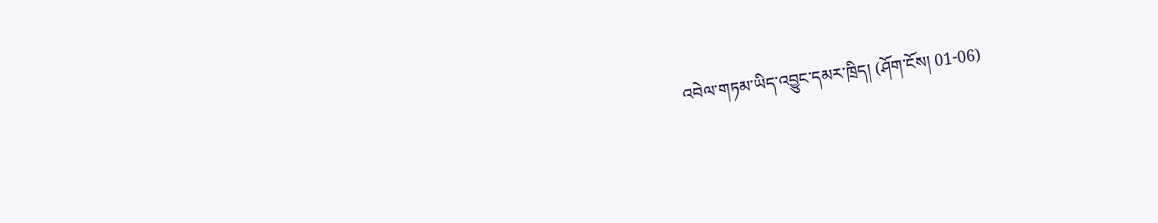འབེལ་གཏམ་ཡིད་འབྱུང་དམར་ཁྲིད། (ཤོག་ངོས། 01-06)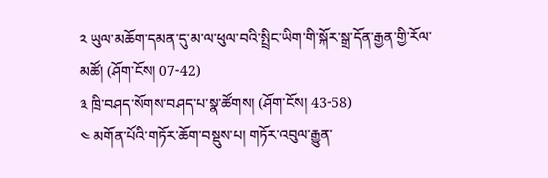༢ ཡུལ་མཆོག་དམན་དུ་མ་ལ་ཕུལ་བའི་སྤྲིང་ཡིག་གི་སྐོར་སྒྲ་དོན་རྒྱན་གྱི་རོལ་མཚོ། (ཤོག་ངོས། 07-42)
༣ ཁྲི་བཤད་སོགས་བཤད་པ་སྣ་ཚོགས། (ཤོག་ངོས། 43-58)
༤ མགོན་པོའི་གཏོར་ཆོག་བསྡུས་པ། གཏོར་འབུལ་རྒྱུན་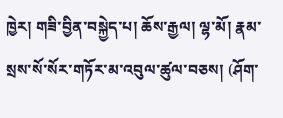ཁྱེར། གཟི་བྱིན་བསྐྱེད་པ། ཆོས་རྒྱལ། ལྷ་མོ། རྣམ་སྲས་སོ་སོར་གཏོར་མ་འབུལ་ཚུལ་བཅས། (ཤོག་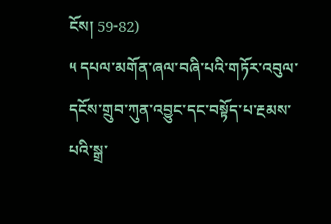ངོས། 59-82)
༥ དཔལ་མགོན་ཞལ་བཞི་པའི་གཏོར་འབུལ་དངོས་གྲུབ་ཀུན་འབྱུང་དང་བསྟོད་པ་རྔམས་པའི་སྒྲ་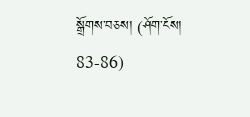སྒྲོགས་བཅས། (ཤོག་ངོས། 83-86)